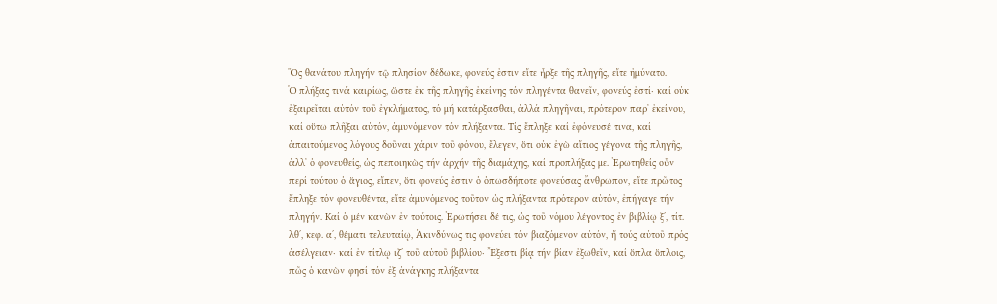Ὅς θανάτου πληγήν τῷ πλησίον δέδωκε, φονεύς ἐστιν εἴτε ἦρξε τῆς πληγῆς, εἴτε ἠμύνατο.
Ὁ πλήξας τινά καιρίως, ὥστε ἐκ τῆς πληγῆς ἐκείνης τόν πληγέντα θανεῖν, φονεύς ἐστί∙ καί οὐκ ἐξαιρεῖται αὐτόν τοῦ ἐγκλήματος, τό μή κατάρξασθαι, ἀλλά πληγῆναι, πρότερον παρ᾽ ἐκείνου, καί οὕτω πλῆξαι αὐτόν, ἀμυνόμενον τόν πλήξαντα. Τίς ἔπληξε καί ἐφόνευσέ τινα, καί ἀπαιτούμενος λόγους δοῦναι χάριν τοῦ φόνου, ἔλεγεν, ὅτι οὐκ ἐγὼ αἴτιος γέγονα τῆς πληγῆς, ἀλλ᾽ ὁ φονευθείς, ὡς πεποιηκὼς τήν ἀρχήν τῆς διαμάχης, καί προπλήξας με. Ἐρωτηθείς οὖν περί τούτου ὁ ἅγιος, εἴπεν, ὅτι φονεύς ἐστιν ὁ ὁπωσδήποτε φονεύσας ἄνθρωπον, εἴτε πρῶτος ἔπληξε τόν φονευθέντα, εἴτε ἀμυνόμενος τοῦτον ὡς πλήξαντα πρότερον αὐτόν, ἐπήγαγε τήν πληγήν. Καί ὁ μέν κανὼν ἐν τούτοις. Ἐρωτήσει δέ τις, ὡς τοῦ νόμου λέγοντος ἐν βιβλίῳ ξ΄, τίτ. λθ΄, κεφ. α΄, θέματι τελευταίῳ, Ἀκινδύνως τις φονεύει τόν βιαζόμενον αὐτόν, ἤ τούς αὐτοῦ πρός ἀσέλγειαν∙ καί ἐν τίτλῳ ιζ΄ τοῦ αὐτοῦ βιβλίου∙ Ἔξεστι βίᾳ τήν βίαν ἐξωθεῖν, καί ὅπλα ὅπλοις, πῶς ὁ κανὼν φησί τόν ἐξ ἀνάγκης πλήξαντα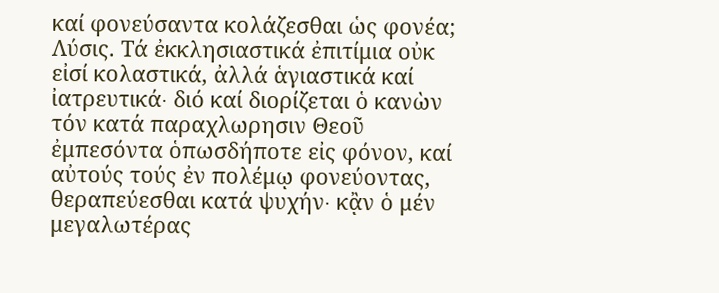καί φονεύσαντα κολάζεσθαι ὡς φονέα; Λύσις. Τά ἐκκλησιαστικά ἐπιτίμια οὐκ εἰσί κολαστικά, ἀλλά ἁγιαστικά καί ἰατρευτικά∙ διό καί διορίζεται ὁ κανὼν τόν κατά παραχλωρησιν Θεοῦ ἐμπεσόντα ὁπωσδήποτε εἰς φόνον, καί αὐτούς τούς ἐν πολέμῳ φονεύοντας, θεραπεύεσθαι κατά ψυχήν∙ κᾂν ὁ μέν μεγαλωτέρας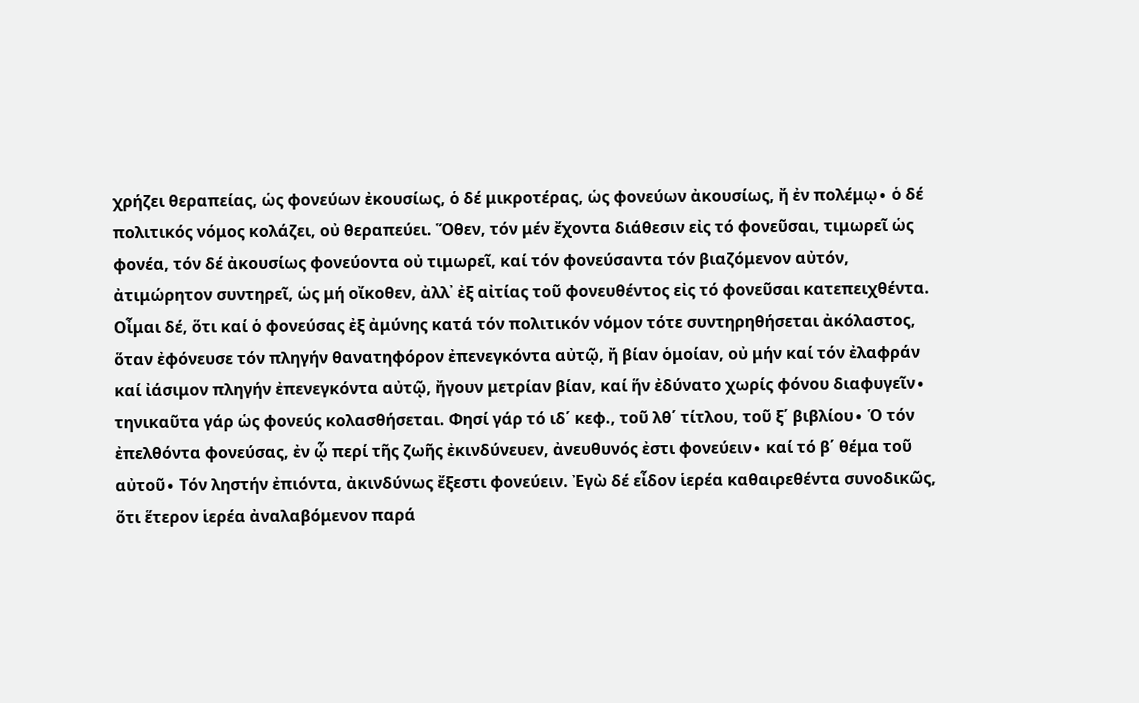χρήζει θεραπείας, ὡς φονεύων ἐκουσίως, ὁ δέ μικροτέρας, ὡς φονεύων ἀκουσίως, ἤ ἐν πολέμῳ∙ ὁ δέ πολιτικός νόμος κολάζει, οὐ θεραπεύει. Ὅθεν, τόν μέν ἔχοντα διάθεσιν εἰς τό φονεῦσαι, τιμωρεῖ ὡς φονέα, τόν δέ ἀκουσίως φονεύοντα οὐ τιμωρεῖ, καί τόν φονεύσαντα τόν βιαζόμενον αὐτόν, ἀτιμώρητον συντηρεῖ, ὡς μή οἴκοθεν, ἀλλ᾽ ἐξ αἰτίας τοῦ φονευθέντος εἰς τό φονεῦσαι κατεπειχθέντα. Οἶμαι δέ, ὅτι καί ὁ φονεύσας ἐξ ἀμύνης κατά τόν πολιτικόν νόμον τότε συντηρηθήσεται ἀκόλαστος, ὅταν ἐφόνευσε τόν πληγήν θανατηφόρον ἐπενεγκόντα αὐτῷ, ἤ βίαν ὁμοίαν, οὐ μήν καί τόν ἐλαφράν καί ἰάσιμον πληγήν ἐπενεγκόντα αὐτῷ, ἤγουν μετρίαν βίαν, καί ἥν ἐδύνατο χωρίς φόνου διαφυγεῖν∙ τηνικαῦτα γάρ ὡς φονεύς κολασθήσεται. Φησί γάρ τό ιδ΄ κεφ., τοῦ λθ΄ τίτλου, τοῦ ξ΄ βιβλίου∙ Ὁ τόν ἐπελθόντα φονεύσας, ἐν ᾧ περί τῆς ζωῆς ἐκινδύνευεν, ἀνευθυνός ἐστι φονεύειν∙ καί τό β΄ θέμα τοῦ αὐτοῦ∙ Τόν ληστήν ἐπιόντα, ἀκινδύνως ἔξεστι φονεύειν. Ἐγὼ δέ εἶδον ἱερέα καθαιρεθέντα συνοδικῶς, ὅτι ἕτερον ἱερέα ἀναλαβόμενον παρά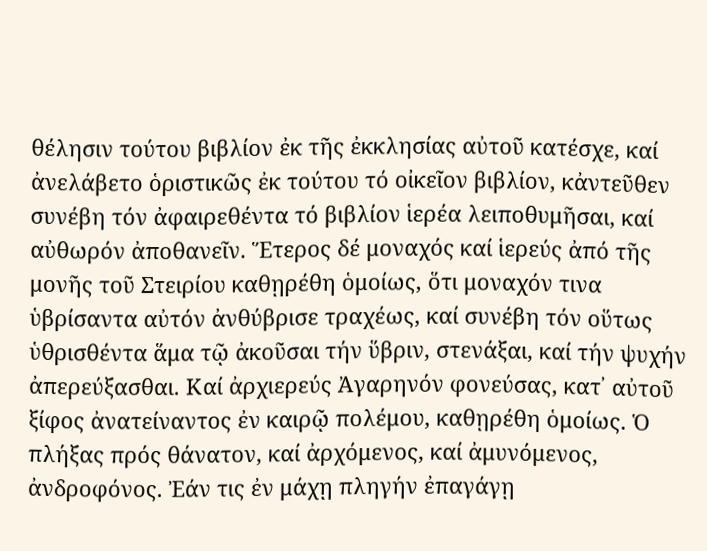θέλησιν τούτου βιβλίον ἐκ τῆς ἐκκλησίας αὐτοῦ κατέσχε, καί ἀνελάβετο ὁριστικῶς ἐκ τούτου τό οἰκεῖον βιβλίον, κἀντεῦθεν συνέβη τόν ἀφαιρεθέντα τό βιβλίον ἱερέα λειποθυμῆσαι, καί αὐθωρόν ἀποθανεῖν. Ἕτερος δέ μοναχός καί ἱερεύς ἀπό τῆς μονῆς τοῦ Στειρίου καθῃρέθη ὁμοίως, ὅτι μοναχόν τινα ὑβρίσαντα αὐτόν ἀνθύβρισε τραχέως, καί συνέβη τόν οὕτως ὑθρισθέντα ἅμα τῷ ἀκοῦσαι τήν ὕβριν, στενάξαι, καί τήν ψυχήν ἀπερεύξασθαι. Καί ἀρχιερεύς Ἀγαρηνόν φονεύσας, κατ᾿ αὐτοῦ ξίφος ἀνατείναντος ἐν καιρῷ πολέμου, καθῃρέθη ὁμοίως. Ὁ πλήξας πρός θάνατον, καί ἀρχόμενος, καί ἀμυνόμενος, ἀνδροφόνος. Ἐάν τις ἐν μάχῃ πληγήν ἐπαγάγῃ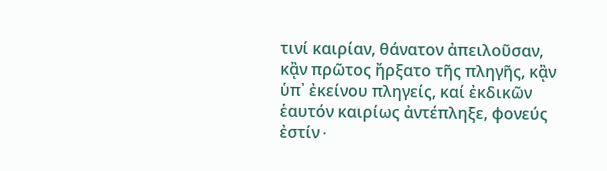τινί καιρίαν, θάνατον ἀπειλοῦσαν, κᾂν πρῶτος ἤρξατο τῆς πληγῆς, κᾂν ὑπ᾽ ἐκείνου πληγείς, καί ἐκδικῶν ἑαυτόν καιρίως ἀντέπληξε, φονεύς ἐστίν∙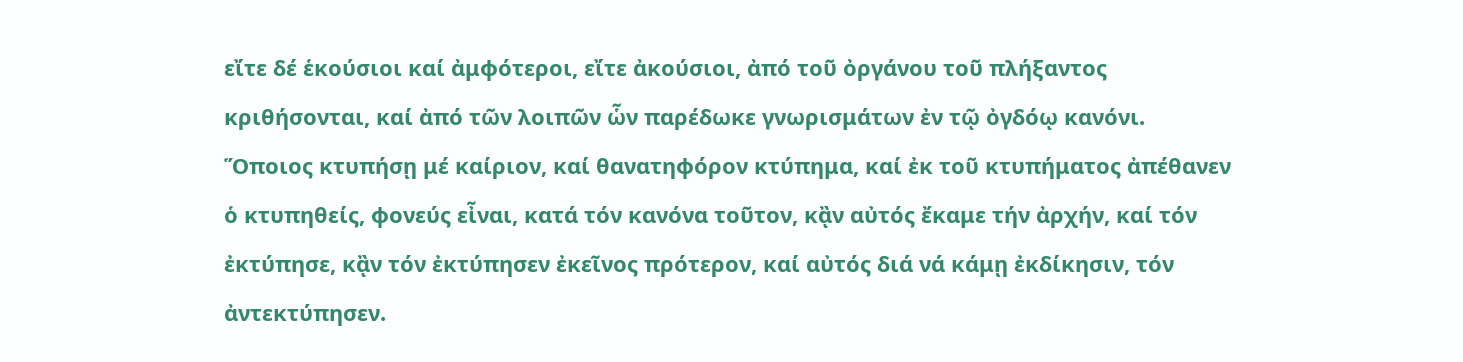εἴτε δέ ἑκούσιοι καί ἀμφότεροι, εἴτε ἀκούσιοι, ἀπό τοῦ ὀργάνου τοῦ πλήξαντος κριθήσονται, καί ἀπό τῶν λοιπῶν ὧν παρέδωκε γνωρισμάτων ἐν τῷ ὀγδόῳ κανόνι. Ὅποιος κτυπήσῃ μέ καίριον, καί θανατηφόρον κτύπημα, καί ἐκ τοῦ κτυπήματος ἀπέθανεν ὁ κτυπηθείς, φονεύς εἶναι, κατά τόν κανόνα τοῦτον, κᾂν αὐτός ἔκαμε τήν ἀρχήν, καί τόν ἐκτύπησε, κᾂν τόν ἐκτύπησεν ἐκεῖνος πρότερον, καί αὐτός διά νά κάμῃ ἐκδίκησιν, τόν ἀντεκτύπησεν.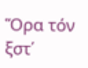Ὅρα τόν ξστ΄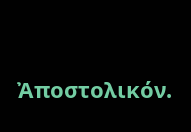Ἀποστολικόν.